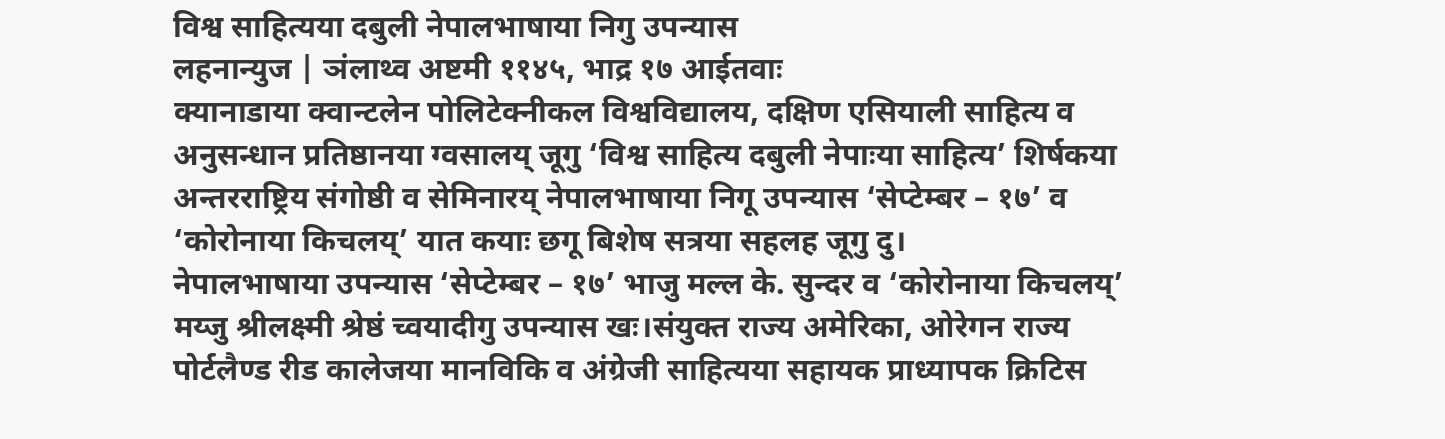विश्व साहित्यया दबुली नेपालभाषाया निगु उपन्यास
लहनान्युज | ञंलाथ्व अष्टमी ११४५, भाद्र १७ आईतवाः
क्यानाडाया क्वान्टलेन पोलिटेक्नीकल विश्वविद्यालय, दक्षिण एसियाली साहित्य व अनुसन्धान प्रतिष्ठानया ग्वसालय् जूगु ‘विश्व साहित्य दबुली नेपाःया साहित्य’ शिर्षकया अन्तरराष्ट्रिय संगोष्ठी व सेमिनारय् नेपालभाषाया निगू उपन्यास ‘सेप्टेम्बर – १७’ व ‘कोरोनाया किचलय्’ यात कयाः छगू बिशेष सत्रया सहलह जूगु दु।
नेपालभाषाया उपन्यास ‘सेप्टेम्बर – १७’ भाजु मल्ल के. सुन्दर व ‘कोरोनाया किचलय्’ मय्जु श्रीलक्ष्मी श्रेष्ठं च्वयादीगु उपन्यास खः।संयुक्त राज्य अमेरिका, ओरेगन राज्य पोर्टलैण्ड रीड कालेजया मानविकि व अंग्रेजी साहित्यया सहायक प्राध्यापक क्रिटिस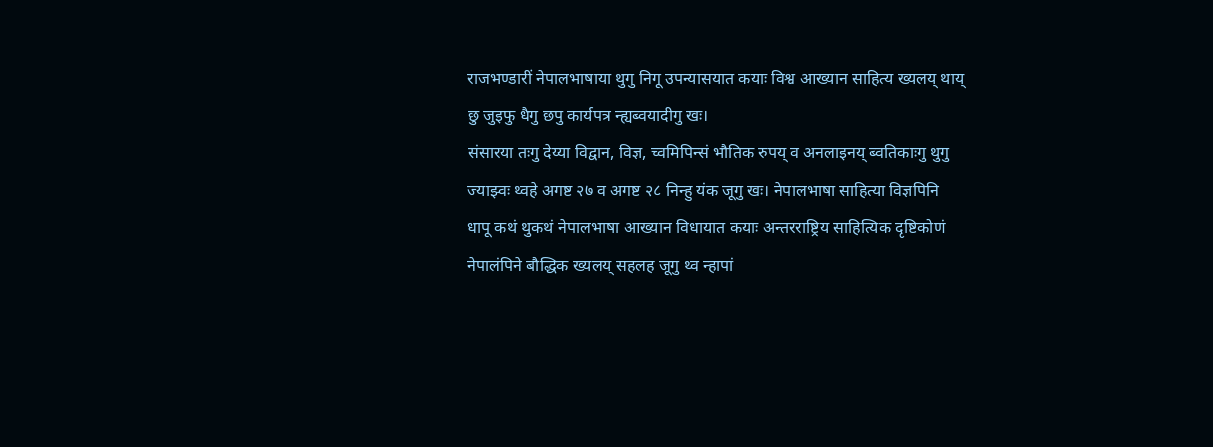राजभण्डारीं नेपालभाषाया थुगु निगू उपन्यासयात कयाः विश्व आख्यान साहित्य ख्यलय् थाय् छु जुइफु धैगु छपु कार्यपत्र न्ह्यब्वयादीगु खः।
संसारया तःगु देय्या विद्वान, विज्ञ, च्वमिपिन्सं भौतिक रुपय् व अनलाइनय् ब्वतिकाःगु थुगु ज्याझ्वः थ्वहे अगष्ट २७ व अगष्ट २८ निन्हु यंक जूगु खः। नेपालभाषा साहित्या विज्ञपिनि धापू कथं थुकथं नेपालभाषा आख्यान विधायात कयाः अन्तरराष्ट्रिय साहित्यिक दृष्टिकोणं नेपालंपिने बौद्धिक ख्यलय् सहलह जूगु थ्व न्हापां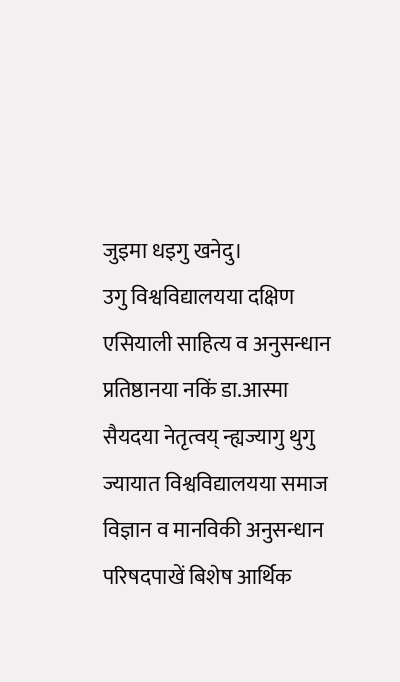जुइमा धइगु खनेदु।
उगु विश्वविद्यालयया दक्षिण एसियाली साहित्य व अनुसन्धान प्रतिष्ठानया नकिं डा.आस्मा सैयदया नेतृत्वय् न्ह्यज्यागु थुगु ज्यायात विश्वविद्यालयया समाज विज्ञान व मानविकी अनुसन्धान परिषदपाखें बिशेष आर्थिक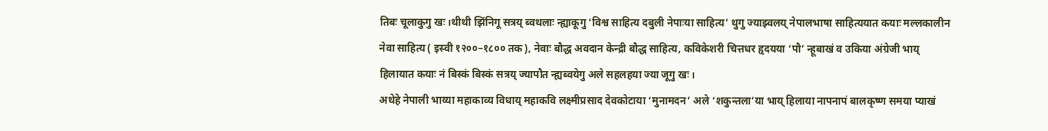तिबः चूलाकुगु खः।थीथी झिंनिगू सत्रय् ब्वथलाः न्ह्याकूगु ‘विश्व साहित्य दबुली नेपाःया साहित्य’ थुगु ज्याझ्वलय् नेपालभाषा साहित्ययात कयाः मल्लकालीन नेवा साहित्य( इस्वी १२००–१८०० तक), नेवाः बौद्ध अवदान केन्द्री बौद्ध साहित्य, कविकेशरी चित्तधर हृदयया ‘पौ’ न्हूबाखं व उकिया अंग्रेजी भाय् हिलायात कयाः नं बिस्कं बिस्कं सत्रय् ज्यापौत न्ह्यब्वयेगु अले सहलहया ज्या जूगु खः।
अथेहे नेपाली भाय्या महाकाव्य विधाय् महाकवि लक्ष्मीप्रसाद देवकोटाया ‘मुनामदन’ अले ‘शकुन्तला’या भाय् हिलाया नापनापं बालकृष्ण समया प्याखं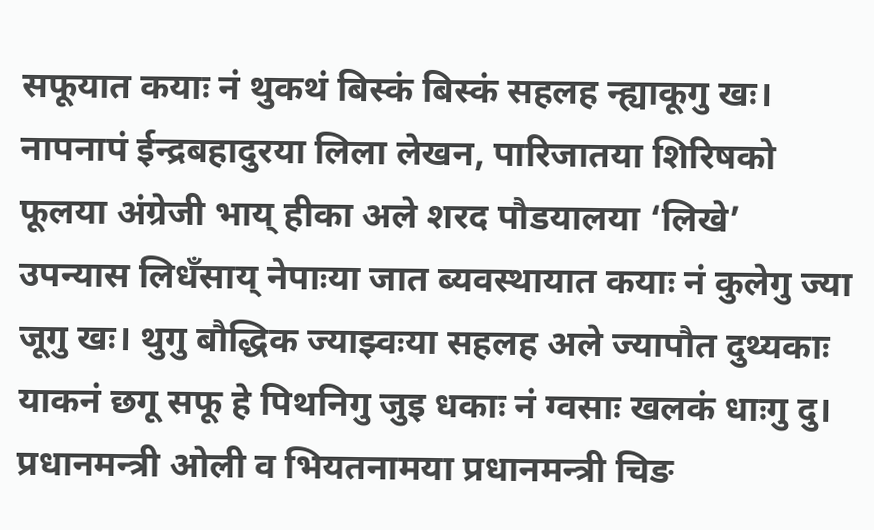सफूयात कयाः नं थुकथं बिस्कं बिस्कं सहलह न्ह्याकूगु खः। नापनापं ईन्द्रबहादुरया लिला लेखन, पारिजातया शिरिषको फूलया अंग्रेजी भाय् हीका अले शरद पौडयालया ‘लिखे’ उपन्यास लिधँसाय् नेपाःया जात ब्यवस्थायात कयाः नं कुलेगु ज्या जूगु खः। थुगु बौद्धिक ज्याझ्वःया सहलह अले ज्यापौत दुथ्यकाः याकनं छगू सफू हे पिथनिगु जुइ धकाः नं ग्वसाः खलकं धाःगु दु।
प्रधानमन्त्री ओली व भियतनामया प्रधानमन्त्री चिङ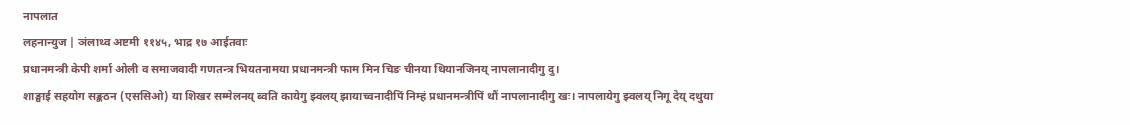नापलात
लहनान्युज | ञंलाथ्व अष्टमी ११४५, भाद्र १७ आईतवाः
प्रधानमन्त्री केपी शर्मा ओली व समाजवादी गणतन्त्र भियतनामया प्रधानमन्त्री फाम मिन चिङ चीनया थियानजिनय् नापलानादीगु दु।
शाङ्घाई सहयोग सङ्कठन (एससिओ) या शिखर सम्मेलनय् ब्वति कायेगु झ्वलय् झायाच्वनादीपिं निम्हं प्रधानमन्त्रीपिं थौं नापलानादीगु खः। नापलायेगु झ्वलय् निगू देय् दथुया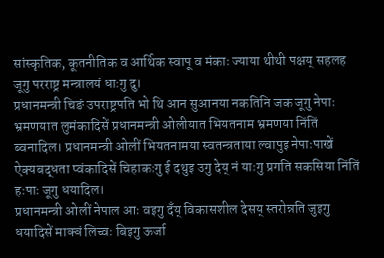सांस्कृतिक, कूतनीतिक व आर्थिक स्वापू व मंकाः ज्याया थीथी पक्षय् सहलह जूगु परराष्ट्र मन्त्रालयं धाःगु दु।
प्रधानमन्त्री चिङं उपराष्ट्रपति भो थि आन सुआनया नकतिनि जक जूगु नेपाः भ्रमणयात लुमंकादिसें प्रधानमन्त्री ओलीयात भियतनाम भ्रमणया निंतिं ब्वनादिल। प्रधानमन्त्री ओलीं भियतनामया स्वतन्त्रताया ल्वापुइ नेपाःपाखें ऐक्यबद्धता प्वंकादिसें चिहाकःगु ई दथुइ उगु देय् नं याःगु प्रगति सकसिया निंतिं हःपाः जूगु धयादिल।
प्रधानमन्त्री ओलीं नेपाल आः वइगु दँय् विकासशील देसय् स्तरोन्नति जुइगु धयादिसें माक्वं लिच्वः बिइगु ऊर्जा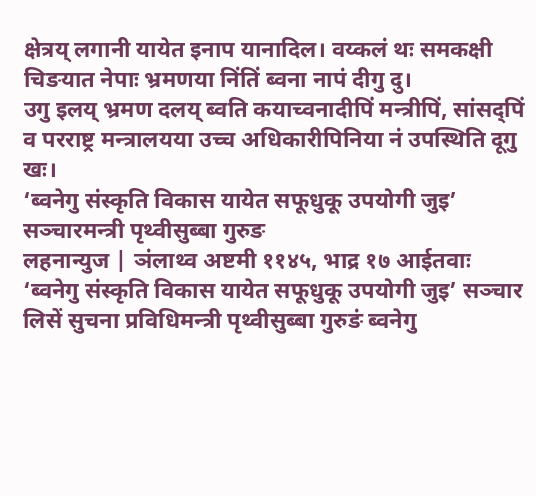क्षेत्रय् लगानी यायेत इनाप यानादिल। वय्कलं थः समकक्षी चिङयात नेपाः भ्रमणया निंतिं ब्वना नापं दीगु दु।
उगु इलय् भ्रमण दलय् ब्वति कयाच्वनादीपिं मन्त्रीपिं, सांसद्पिं व परराष्ट्र मन्त्रालयया उच्च अधिकारीपिनिया नं उपस्थिति दूगु खः।
‘ब्वनेगु संस्कृति विकास यायेत सफूधुकू उपयोगी जुइ’ सञ्चारमन्त्री पृथ्वीसुब्बा गुरुङ
लहनान्युज | ञंलाथ्व अष्टमी ११४५, भाद्र १७ आईतवाः
‘ब्वनेगु संस्कृति विकास यायेत सफूधुकू उपयोगी जुइ’ सञ्चार लिसें सुचना प्रविधिमन्त्री पृथ्वीसुब्बा गुरुङं ब्वनेगु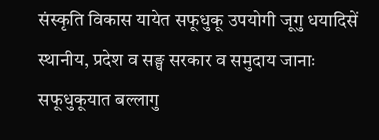संस्कृति विकास यायेत सफूधुकू उपयोगी जूगु धयादिसें स्थानीय, प्रदेश व सङ्घ सरकार व समुदाय जानाः सफूधुकूयात बल्लागु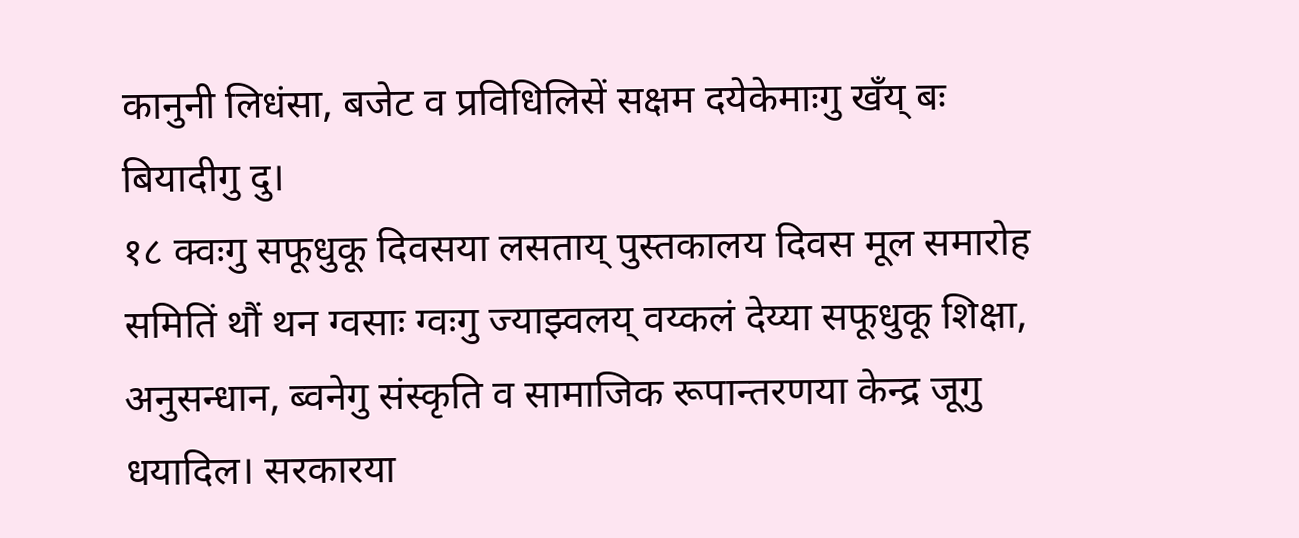कानुनी लिधंसा, बजेट व प्रविधिलिसें सक्षम दयेकेमाःगु खँय् बः बियादीगु दु।
१८ क्वःगु सफूधुकू दिवसया लसताय् पुस्तकालय दिवस मूल समारोह समितिं थौं थन ग्वसाः ग्वःगु ज्याझ्वलय् वय्कलं देय्या सफूधुकू शिक्षा, अनुसन्धान, ब्वनेगु संस्कृति व सामाजिक रूपान्तरणया केन्द्र जूगु धयादिल। सरकारया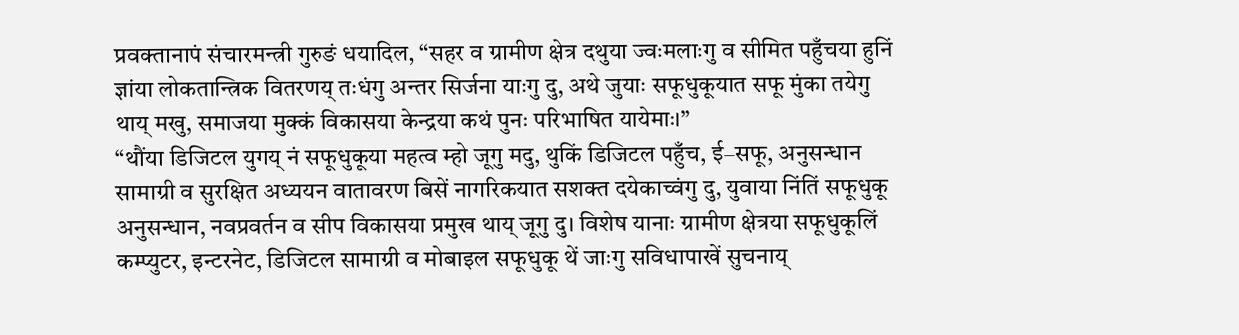प्रवक्तानापं संचारमन्त्री गुरुङं धयादिल, “सहर व ग्रामीण क्षेत्र दथुया ज्वःमलाःगु व सीमित पहुँचया हुनिं ज्ञांया लोकतान्त्रिक वितरणय् तःधंगु अन्तर सिर्जना याःगु दु, अथे जुयाः सफूधुकूयात सफू मुंका तयेगु थाय् मखु, समाजया मुक्कं विकासया केन्द्रया कथं पुनः परिभाषित यायेमाः।”
“थौंया डिजिटल युगय् नं सफूधुकूया महत्व म्हो जूगु मदु, थुकिं डिजिटल पहुँच, ई–सफू, अनुसन्धान सामाग्री व सुरक्षित अध्ययन वातावरण बिसें नागरिकयात सशक्त दयेकाच्वंगु दु, युवाया निंतिं सफूधुकू अनुसन्धान, नवप्रवर्तन व सीप विकासया प्रमुख थाय् जूगु दु। विशेष यानाः ग्रामीण क्षेत्रया सफूधुकूलिं कम्प्युटर, इन्टरनेट, डिजिटल सामाग्री व मोबाइल सफूधुकू थें जाःगु सविधापाखें सुचनाय्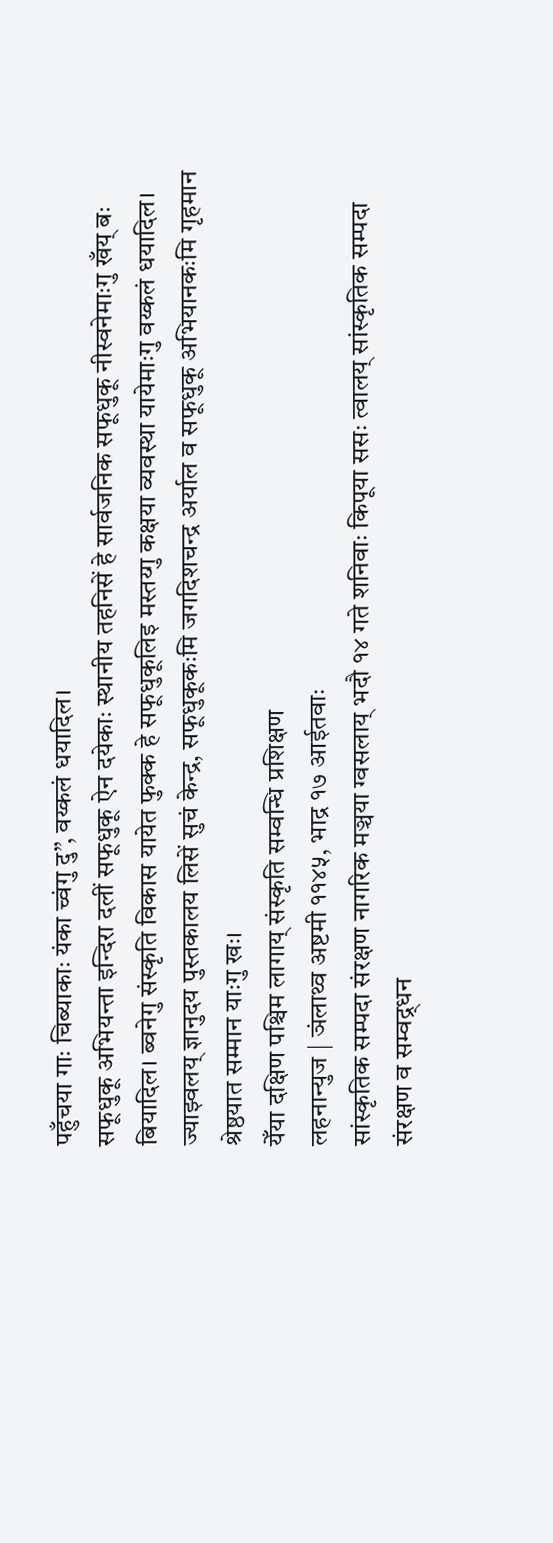पहुँचया गाः चिब्याकाः यंका च्वंगु दु”, वय्कलं धयादिल।
सफूधुकू अभियन्ता इन्दिरा दलीं सफूधुकू ऐन दयेकाः स्थानीय तहनिसें हे सार्वजनिक सफूधुकू नीस्वनेमाःगु खँय् बः बियादिल। ब्वनेगु संस्कृति विकास यायेत फुक्क हे सफूधुकूलिइ मस्तय्गु कक्षया व्यवस्था यायेमाःगु वय्कलं धयादिल। ज्याझ्वलय् ज्ञानुदय पुस्तकालय लिसें सुचं केन्द्र, सफूधुकूकःमि जगदिशचन्द्र अर्याल व सफूधुकू अभियानकःमि गृहमान श्रेष्ठयात सम्मान याःगु खः।
येँया दक्षिण पश्चिम लागाय् संस्कृति सम्वन्धि प्रशिक्षण
लहनान्युज | ञंलाथ्व अष्टमी ११४५, भाद्र १७ आईतवाः
सांस्कृतिक सम्पदा संरक्षण नागरिक मञ्चया ग्वसलाय् भदौ १४ गते शनिवाः किपूया ससः त्वालय् सांस्कृतिक सम्पदा संरक्षण व सम्वद्र्धन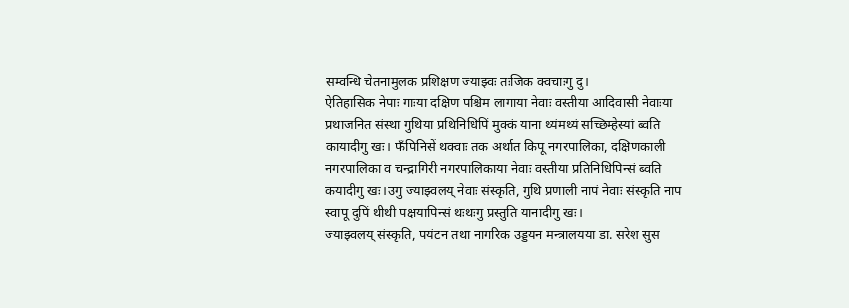सम्वन्धि चेतनामुलक प्रशिक्षण ज्याझ्वः तःजिक क्वचाःगु दु।
ऐतिहासिक नेपाः गाःया दक्षिण पश्चिम लागाया नेवाः वस्तीया आदिवासी नेवाःया प्रथाजनित संस्था गुथिया प्रथिनिधिपिं मुक्कं याना थ्यंमथ्यं सच्छिम्हेस्यां ब्वति कायादीगु खः। फँपिनिसें थक्वाः तक अर्थात किपू नगरपालिका, दक्षिणकाली नगरपालिका व चन्द्रागिरी नगरपालिकाया नेवाः वस्तीया प्रतिनिधिपिन्सं ब्वति कयादीगु खः।उगु ज्याझ्वलय् नेवाः संस्कृति, गुथि प्रणाली नापं नेवाः संस्कृति नाप स्वापू दुपिं थीथी पक्षयापिन्सं थःथःगु प्रस्तुति यानादीगु खः।
ज्याझ्वलय् संस्कृति, पयंटन तथा नागरिक उड्डयन मन्त्रालयया डा. सरेश सुस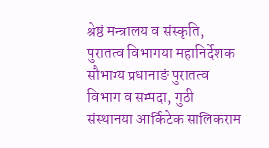श्रेष्ठं मन्त्रालय व संस्कृति, पुरातत्व विभागया महानिर्देशक सौभाग्य प्रधानाङं पुरातत्व विभाग व सम्पदा, गुठी संस्थानया आर्किटेक सालिकराम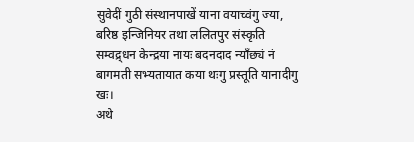सुवेदीं गुठी संस्थानपाखें याना वयाच्वंगु ज्या, बरिष्ठ इन्जिनियर तथा ललितपुर संस्कृति सम्वद्र्धन केन्द्रया नायः बदनदाद न्याँछ्यं नं बागमती सभ्यतायात कया थःगु प्रस्तूति यानादीगु खः।
अथे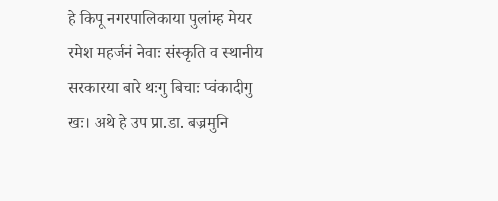हे किपू नगरपालिकाया पुलांम्ह मेयर रमेश महर्जनं नेवाः संस्कृति व स्थानीय सरकारया बारे थःगु बिचाः प्वंकादीगु खः। अथे हे उप प्रा.डा. बज्रमुनि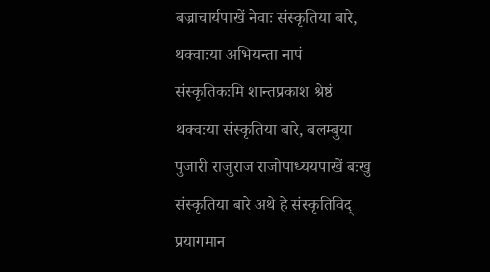बज्राचार्यपाखें नेवाः संस्कृतिया बारे, थक्वाःया अभियन्ता नापं संस्कृतिकःमि शान्तप्रकाश श्रेष्ठं थक्वःया संस्कृतिया बारे, बलम्बुया पुजारी राजुराज राजोपाध्ययपाखें बःखु संस्कृतिया बारे अथे हे संस्कृतिविद् प्रयागमान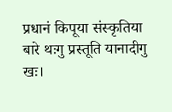प्रधानं किपूया संस्कृतिया बारे थःगु प्रस्तूति यानादीगु खः।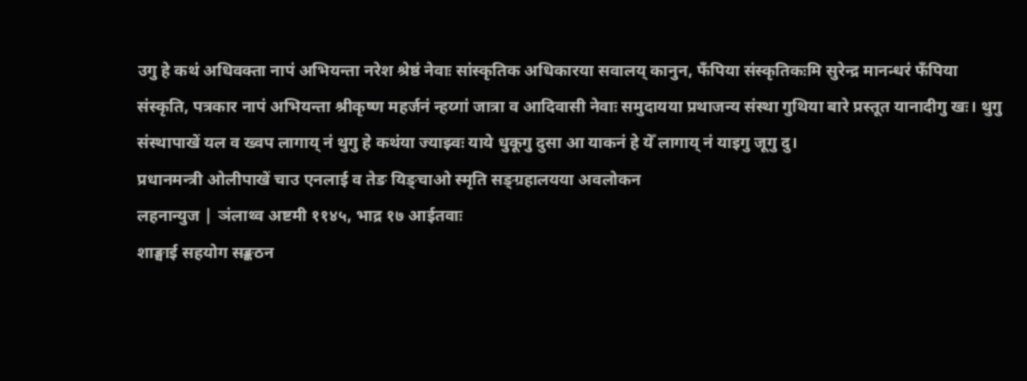उगु हे कथं अधिवक्ता नापं अभियन्ता नरेश श्रेष्ठं नेवाः सांस्कृतिक अधिकारया सवालय् कानुन, फँपिया संस्कृतिकःमि सुरेन्द्र मानन्धरं फँपिया संस्कृति, पत्रकार नापं अभियन्ता श्रीकृष्ण महर्जनं न्हय्गां जात्रा व आदिवासी नेवाः समुदायया प्रथाजन्य संस्था गुथिया बारे प्रस्तूत यानादीगु खः। थुगु संस्थापाखें यल व ख्वप लागाय् नं थुगु हे कथंया ज्याझ्वः याये धुकूगु दुसा आ याकनं हे येँ लागाय् नं याइगु जूगु दु।
प्रधानमन्त्री ओलीपाखें चाउ एनलाई व तेङ यिङ्चाओ स्मृति सङ्ग्रहालयया अवलोकन
लहनान्युज | ञंलाथ्व अष्टमी ११४५, भाद्र १७ आईतवाः
शाङ्घाई सहयोग सङ्कठन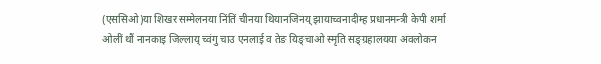(एससिओ)या शिखर सम्मेलनया निंतिं चीनया थियानजिनय् झायाच्वनादीम्ह प्रधानमन्त्री केपी शर्मा ओलीं थौं नानकाइ जिल्लाय् च्वंगु चाउ एनलाई व तेङ यिङ्चाओ स्मृति सङ्ग्रहालयया अवलोकन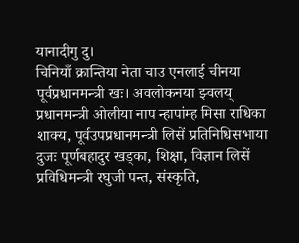यानादीगु दु।
चिनियाँ क्रान्तिया नेता चाउ एनलाई चीनया पूर्वप्रधानमन्त्री खः। अवलोकनया झ्वलय् प्रधानमन्त्री ओलीया नाप न्हापांम्ह मिसा राधिका शाक्य, पूर्वउपप्रधानमन्त्री लिसें प्रतिनिधिसभाया दुजः पूर्णबहादुर खड्का, शिक्षा, विज्ञान लिसें प्रविधिमन्त्री रघुजी पन्त, संस्कृति,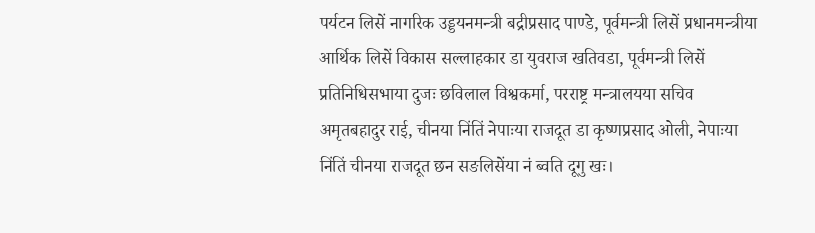पर्यटन लिसें नागरिक उड्डयनमन्त्री बद्रीप्रसाद पाण्डे, पूर्वमन्त्री लिसें प्रधानमन्त्रीया आर्थिक लिसें विकास सल्लाहकार डा युवराज खतिवडा, पूर्वमन्त्री लिसें प्रतिनिधिसभाया दुजः छविलाल विश्वकर्मा, परराष्ट्र मन्त्रालयया सचिव अमृतबहादुर राई, चीनया निंतिं नेपाःया राजदूत डा कृष्णप्रसाद ओली, नेपाःया निंतिं चीनया राजदूत छन सङलिसेंया नं ब्वति दूगु खः।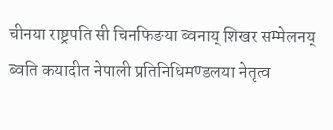चीनया राष्ट्रपति सी चिनफिङया ब्वनाय् शिखर सम्मेलनय् ब्वति कयादीत नेपाली प्रतिनिधिमण्डलया नेतृत्व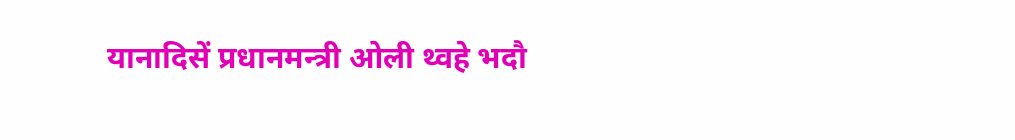यानादिसें प्रधानमन्त्री ओली थ्वहे भदौ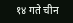१४ गते चीन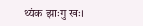थ्यंक झाःगु खः।